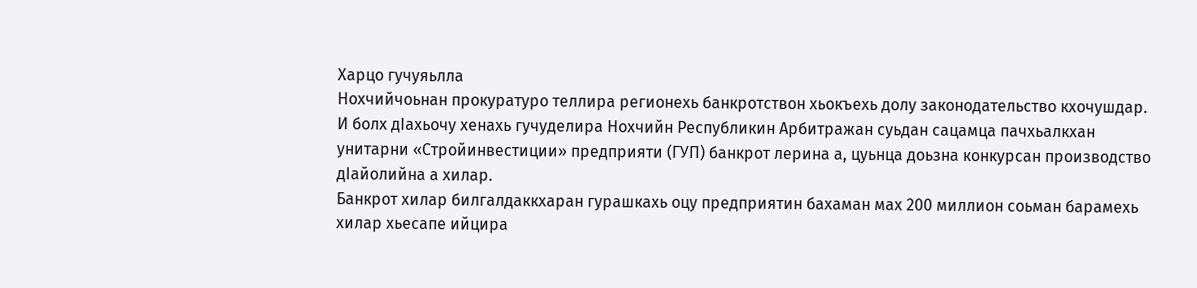Харцо гучуяьлла
Нохчийчоьнан прокуратуро теллира регионехь банкротствон хьокъехь долу законодательство кхочушдар.
И болх дIахьочу хенахь гучуделира Нохчийн Республикин Арбитражан суьдан сацамца пачхьалкхан унитарни «Стройинвестиции» предприяти (ГУП) банкрот лерина а, цуьнца доьзна конкурсан производство дIайолийна а хилар.
Банкрот хилар билгалдаккхаран гурашкахь оцу предприятин бахаман мах 200 миллион соьман барамехь хилар хьесапе ийцира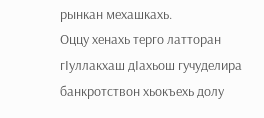рынкан мехашкахь.
Оццу хенахь терго латторан гIуллакхаш дIахьош гучуделира банкротствон хьокъехь долу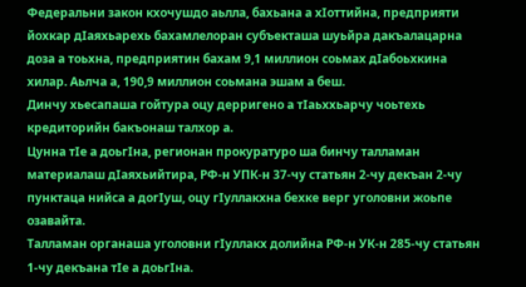Федеральни закон кхочушдо аьлла, бахьана а хIоттийна, предприяти йохкар дIаяхьарехь бахамлелоран субъекташа шуьйра дакъалацарна доза а тоьхна, предприятин бахам 9,1 миллион соьмах дIабоьхкина хилар. Аьлча а, 190,9 миллион соьмана эшам а беш.
Динчу хьесапаша гойтура оцу дерригено а тIаьххьарчу чоьтехь кредиторийн бакъонаш талхор а.
Цунна тIе а доьгIна, регионан прокуратуро ша бинчу талламан материалаш дIаяхьийтира, РФ-н УПК-н 37-чу статьян 2-чу декъан 2-чу пунктаца нийса а догIуш, оцу гIуллакхна бехке верг уголовни жоьпе озавайта.
Талламан органаша уголовни гIуллакх долийна РФ-н УК-н 285-чу статьян 1-чу декъана тIе а доьгIна.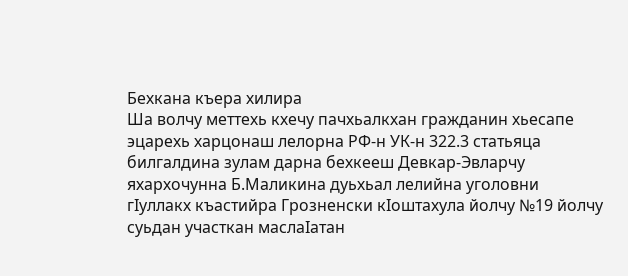Бехкана къера хилира
Ша волчу меттехь кхечу пачхьалкхан гражданин хьесапе эцарехь харцонаш лелорна РФ-н УК-н 322.3 статьяца билгалдина зулам дарна бехкееш Девкар-Эвларчу яхархочунна Б.Маликина дуьхьал лелийна уголовни гIуллакх къастийра Грозненски кIоштахула йолчу №19 йолчу суьдан участкан маслаIатан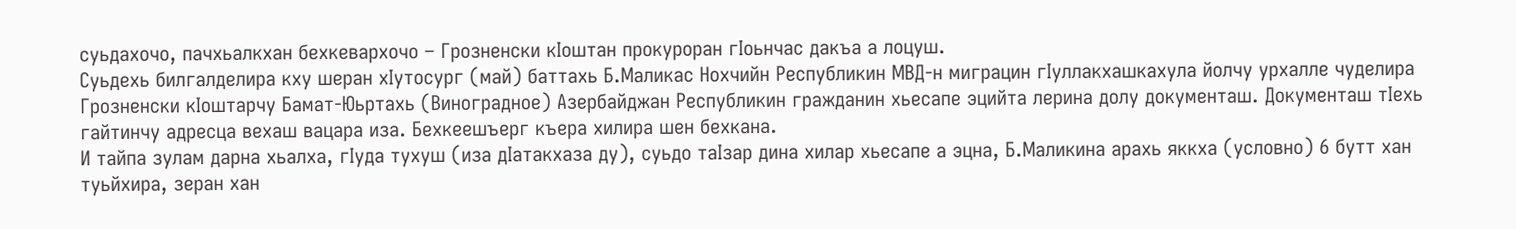суьдахочо, пачхьалкхан бехкевархочо – Грозненски кIоштан прокуроран гIоьнчас дакъа а лоцуш.
Суьдехь билгалделира кху шеран хIутосург (май) баттахь Б.Маликас Нохчийн Республикин МВД-н миграцин гIуллакхашкахула йолчу урхалле чуделира Грозненски кIоштарчу Бамат-Юьртахь (Виноградное) Азербайджан Республикин гражданин хьесапе эцийта лерина долу документаш. Документаш тIехь гайтинчу адресца вехаш вацара иза. Бехкеешъерг къера хилира шен бехкана.
И тайпа зулам дарна хьалха, гIуда тухуш (иза дIатакхаза ду), суьдо таIзар дина хилар хьесапе а эцна, Б.Маликина арахь яккха (условно) 6 бутт хан туьйхира, зеран хан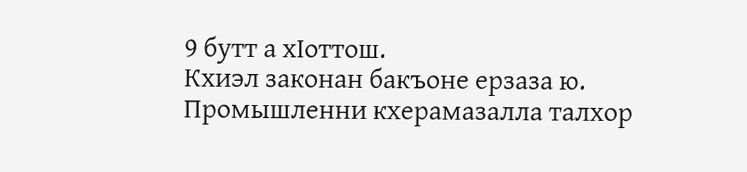9 бутт а хIоттош.
Кхиэл законан бакъоне ерзаза ю.
Промышленни кхерамазалла талхор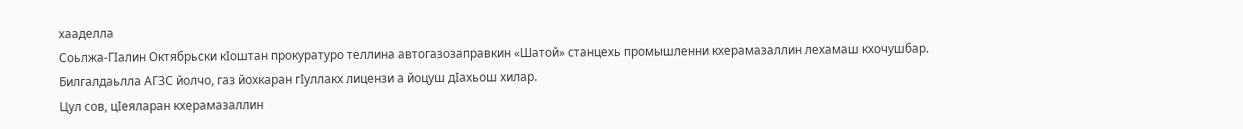хааделла
Соьлжа-ГIалин Октябрьски кIоштан прокуратуро теллина автогазозаправкин «Шатой» станцехь промышленни кхерамазаллин лехамаш кхочушбар.
Билгалдаьлла АГЗС йолчо, газ йохкаран гIуллакх лицензи а йоцуш дIахьош хилар.
Цул сов, цIеяларан кхерамазаллин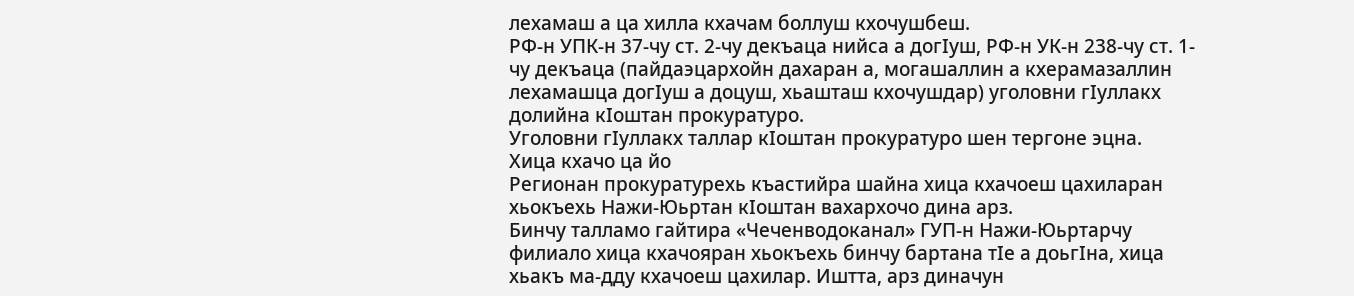лехамаш а ца хилла кхачам боллуш кхочушбеш.
РФ-н УПК-н 37-чу ст. 2-чу декъаца нийса а догIуш, РФ-н УК-н 238-чу ст. 1-чу декъаца (пайдаэцархойн дахаран а, могашаллин а кхерамазаллин лехамашца догIуш а доцуш, хьашташ кхочушдар) уголовни гIуллакх долийна кIоштан прокуратуро.
Уголовни гIуллакх таллар кIоштан прокуратуро шен тергоне эцна.
Хица кхачо ца йо
Регионан прокуратурехь къастийра шайна хица кхачоеш цахиларан хьокъехь Нажи-Юьртан кIоштан вахархочо дина арз.
Бинчу талламо гайтира «Чеченводоканал» ГУП-н Нажи-Юьртарчу филиало хица кхачояран хьокъехь бинчу бартана тIе а доьгIна, хица хьакъ ма-дду кхачоеш цахилар. Иштта, арз диначун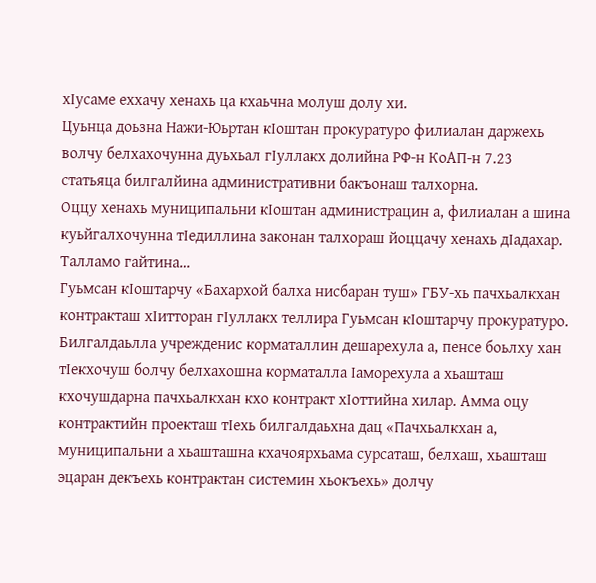хIусаме еххачу хенахь ца кхаьчна молуш долу хи.
Цуьнца доьзна Нажи-Юьртан кIоштан прокуратуро филиалан даржехь волчу белхахочунна дуьхьал гIуллакх долийна РФ-н КоАП-н 7.23 статьяца билгалйина административни бакъонаш талхорна.
Оццу хенахь муниципальни кIоштан администрацин а, филиалан а шина куьйгалхочунна тIедиллина законан талхораш йоццачу хенахь дIадахар.
Талламо гайтина…
Гуьмсан кIоштарчу «Бахархой балха нисбаран туш» ГБУ-хь пачхьалкхан контракташ хIитторан гIуллакх теллира Гуьмсан кIоштарчу прокуратуро.
Билгалдаьлла учрежденис корматаллин дешарехула а, пенсе боьлху хан тIекхочуш болчу белхахошна корматалла Iаморехула а хьашташ кхочушдарна пачхьалкхан кхо контракт хIоттийна хилар. Амма оцу контрактийн проекташ тIехь билгалдаьхна дац «Пачхьалкхан а, муниципальни а хьашташна кхачоярхьама сурсаташ, белхаш, хьашташ эцаран декъехь контрактан системин хьокъехь» долчу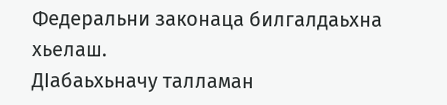Федеральни законаца билгалдаьхна хьелаш.
ДIабаьхьначу талламан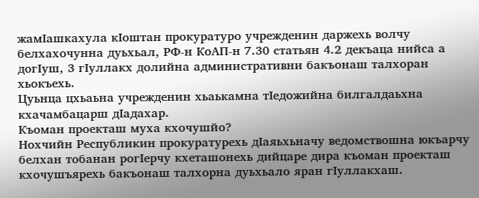жамIашкахула кIоштан прокуратуро учрежденин даржехь волчу белхахочунна дуьхьал, РФ-н КоАП-н 7.30 статьян 4.2 декъаца нийса а догIуш, 3 гIуллакх долийна административни бакъонаш талхоран хьокъехь.
Цуьнца цхьаьна учрежденин хьаькамна тIедожийна билгалдаьхна кхачамбацарш дIадахар.
Къоман проекташ муха кхочушйо?
Нохчийн Республикин прокуратурехь дIаяьхьначу ведомствошна юкъарчу белхан тобанан рогIерчу кхеташонехь дийцаре дира къоман проекташ кхочушъярехь бакъонаш талхорна дуьхьало яран гIуллакхаш.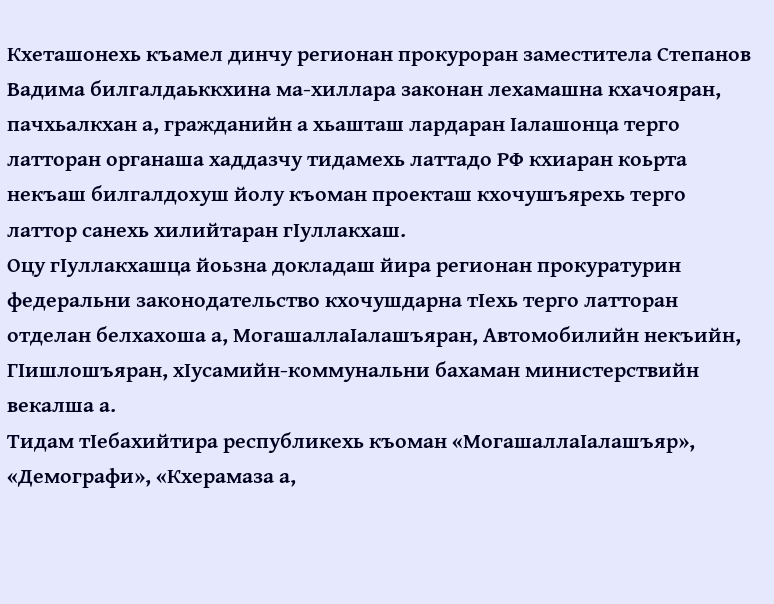Кхеташонехь къамел динчу регионан прокуроран заместитела Степанов Вадима билгалдаьккхина ма-хиллара законан лехамашна кхачояран, пачхьалкхан а, гражданийн а хьашташ лардаран Iалашонца терго латторан органаша хаддазчу тидамехь латтадо РФ кхиаран коьрта некъаш билгалдохуш йолу къоман проекташ кхочушъярехь терго латтор санехь хилийтаран гIуллакхаш.
Оцу гIуллакхашца йоьзна докладаш йира регионан прокуратурин федеральни законодательство кхочушдарна тIехь терго латторан отделан белхахоша а, МогашаллаIалашъяран, Автомобилийн некъийн, ГIишлошъяран, хIусамийн-коммунальни бахаман министерствийн векалша а.
Тидам тIебахийтира республикехь къоман «МогашаллаIалашъяр», «Демографи», «Кхерамаза а,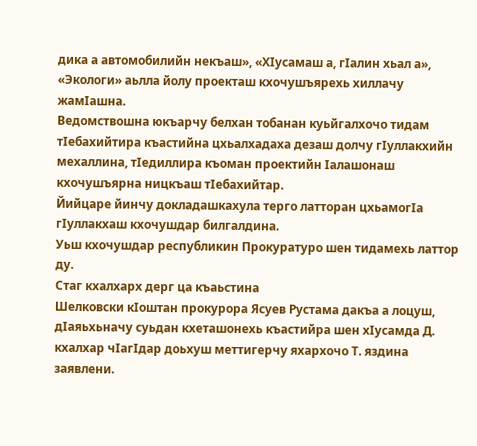дика а автомобилийн некъаш», «ХIусамаш а, гIалин хьал а», «Экологи» аьлла йолу проекташ кхочушъярехь хиллачу жамIашна.
Ведомствошна юкъарчу белхан тобанан куьйгалхочо тидам тIебахийтира къастийна цхьалхадаха дезаш долчу гIуллакхийн мехаллина, тIедиллира къоман проектийн Iалашонаш кхочушъярна ницкъаш тIебахийтар.
Йийцаре йинчу докладашкахула терго латторан цхьамогIа гIуллакхаш кхочушдар билгалдина.
Уьш кхочушдар республикин Прокуратуро шен тидамехь латтор ду.
Стаг кхалхарх дерг ца къаьстина
Шелковски кIоштан прокурора Ясуев Рустама дакъа а лоцуш, дIаяьхьначу суьдан кхеташонехь къастийра шен хIусамда Д. кхалхар чIагIдар доьхуш меттигерчу яхархочо Т. яздина заявлени.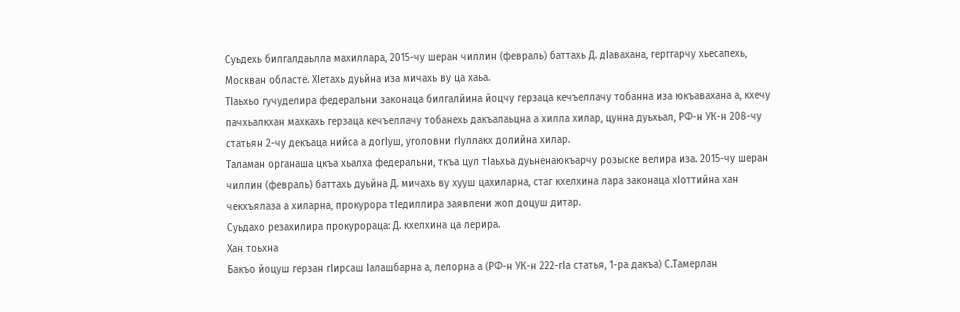Суьдехь билгалдаьлла махиллара, 2015-чу шеран чиллин (февраль) баттахь Д. дIавахана, герггарчу хьесапехь, Москван областе. ХIетахь дуьйна иза мичахь ву ца хаьа.
ТIаьхьо гучуделира федеральни законаца билгалйина йоцчу герзаца кечъеллачу тобанна иза юкъавахана а, кхечу пачхьалкхан махкахь герзаца кечъеллачу тобанехь дакъалаьцна а хилла хилар, цунна дуьхьал, РФ-н УК-н 208-чу статьян 2-чу декъаца нийса а догIуш, уголовни гIуллакх долийна хилар.
Таламан органаша цкъа хьалха федеральни, ткъа цул тIаьхьа дуьненаюкъарчу розыске велира иза. 2015-чу шеран чиллин (февраль) баттахь дуьйна Д. мичахь ву хууш цахиларна, стаг кхелхина лара законаца хIоттийна хан чекхъялаза а хиларна, прокурора тIедиллира заявлени жоп доцуш дитар.
Суьдахо резахилира прокурораца: Д. кхелхина ца лерира.
Хан тоьхна
Бакъо йоцуш герзан гIирсаш Iалашбарна а, лелорна а (РФ-н УК-н 222-гIа статья, 1-ра дакъа) С.Тамерлан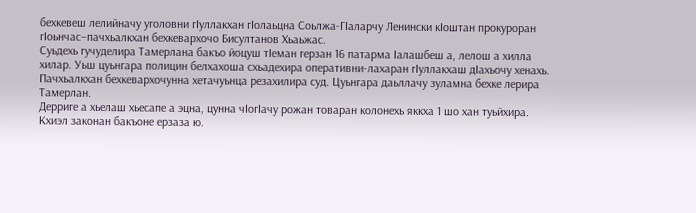бехкевеш лелийначу уголовни гIуллакхан гIолаьцна Соьлжа-ГIаларчу Ленински кIоштан прокуроран гIоьнчас–пачхьалкхан бехкевархочо Бисултанов Хьаьжас.
Суьдехь гучуделира Тамерлана бакъо йоцуш тIеман герзан 16 патарма Iалашбеш а, лелош а хилла хилар. Уьш цуьнгара полицин белхахоша схьадехира оперативни-лахаран гIуллакхаш дIахьочу хенахь.
Пачхьалкхан бехкевархочунна хетачуьнца резахилира суд. Цуьнгара даьллачу зуламна бехке лерира Тамерлан.
Дерриге а хьелаш хьесапе а эцна, цунна чIогIачу рожан товаран колонехь яккха 1 шо хан туьйхира.
Кхиэл законан бакъоне ерзаза ю.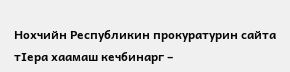Нохчийн Республикин прокуратурин сайта тIера хаамаш кечбинарг –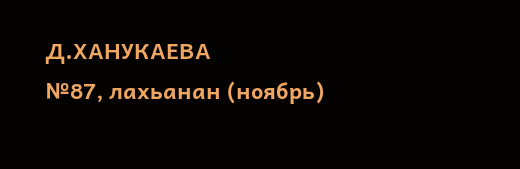Д.ХАНУКАЕВА
№87, лахьанан (ноябрь)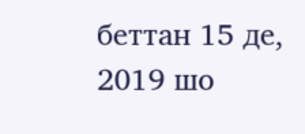беттан 15 де, 2019 шо